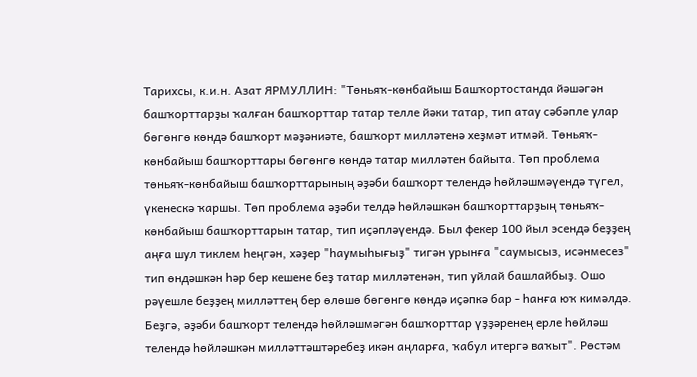Тарихсы, к.и.н. Азат ЯРМУЛЛИН: "Төньяҡ-көнбайыш Башҡортостанда йәшәгән башҡорттарҙы ҡалған башҡорттар татар телле йәки татар, тип атау сәбәпле улар бөгөнгө көндә башҡорт мәҙәниәте, башҡорт милләтенә хеҙмәт итмәй. Төньяҡ-көнбайыш башҡорттары бөгөнгө көндә татар милләтен байыта. Төп проблема төньяҡ-көнбайыш башҡорттарының әҙәби башҡорт телендә һөйләшмәүендә түгел, үкенескә ҡаршы. Төп проблема әҙәби телдә һөйләшкән башҡорттарҙың төньяҡ-көнбайыш башҡорттарын татар, тип иҫәпләүендә. Был фекер 100 йыл эсендә беҙҙең аңға шул тиклем һеңгән, хәҙер "һаумыһығыҙ" тигән урынға "саумысыз, исәнмесез" тип өндәшкән һәр бер кешене беҙ татар милләтенән, тип уйлай башлайбыҙ. Ошо рәүешле беҙҙең милләттең бер өлөшө бөгөнгө көндә иҫәпкә бар - һанға юҡ кимәлдә. Беҙгә, әҙәби башҡорт телендә һөйләшмәгән башҡорттар үҙҙәренең ерле һөйләш телендә һөйләшкән милләттәштәребеҙ икән аңларға, ҡабул итергә ваҡыт". Рөстәм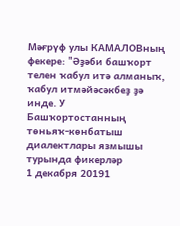Мәғрүф улы КАМАЛОВның фекере: "Әҙәби башҡорт телен ҡабул итә алманыҡ, ҡабул итмәйәсәкбеҙ ҙә инде. У
Башҡортостанның төньяҡ-көнбатыш диалектлары язмышы турында фикерләр
1 декабря 20191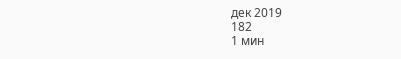дек 2019
182
1 мин